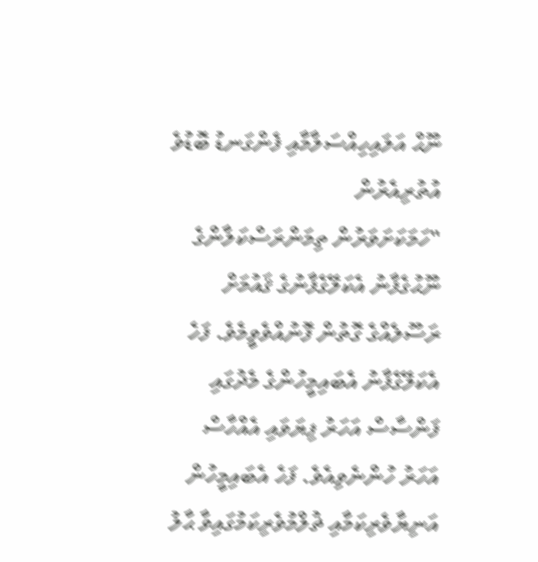ނޫޙް އަލައިހިއްސަލާމާއި ފެންގަނޑު ބޮޑުވެ އުތުރިއެރުން
"ހަމަކަށަވަރުން ތިމަންރަސްކަލާންގެ ނޫޙުގެފާނު އެކަލޭގެފާނުގެ ޤައުމަށް ރަސޫލެއްގެ ގޮތުން ފޮނުއްވެވީމެވެ. ފަހެ އެކަލޭގެފާނު އެބައިމީހުންގެ މެދުގައި ފަންސާސް އަހަރު ފިޔަވައި އެއްހާސް އަހަރު ހުންނެވިއެވެ. ފަހެ އެބައިމީހުން އަނިޔާވެރިކަމާއި ޡުލްމުވެރިކަމުގައިވާ ޙާލު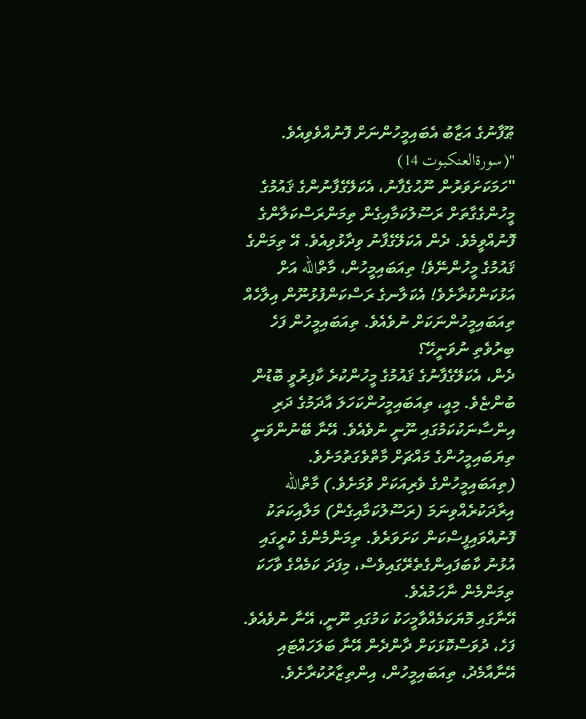ޠޫފާނުގެ އަޒާބު އެބައިމީހުންނަށް ފޮނުއްވެވިއެވެ. "(سورةالعنكبوت 14)
"ހަމަކަށަވަރުން ނޫޙުގެފާނު، އެކަލޭގެފާނުންގެ ޤައުމުގެ މީހުންގެގާތަށް ރަސޫލުކަމާއިގެން ތިމަންރަސްކަލާންގެ ފޮނުއްވީމެވެ. ދެން އެކަލޭގެފާނު ވިދާޅުވިއެވެ. އޭ ތިމަންގެ ޤައުމުގެ މީހުންނޭވެ! ތިއަބައިމީހުން، މާތްالله އަށް އަޅުކަންކުރާށެވެ! އެކަލާނގެ ރަސްކަންފުޅުނޫން އިލާހެއް ތިއަބައިމީހުންނަކަށް ނުވެއެވެ. ތިއަބައިމީހުން ފަހެ ބިރުވެތި ނުވަނީހޭ؟
ދެން، އެކަލޭގެފާނުގެ ޤައުމުގެ މީހުންކުރެ ކާފިރުވީ ބޮޑުން ބުންޏެވެ. މިއީ، ތިއަބައިމީހުންކަހަލަ އާދަމުގެ ދަރި އިންސާނަކުކަމުގައި ނޫނީ ނުވެއެވެ. އޭނާ ބޭނުންވަނީ ތިޔަބައިމީހުންގެ މައްޗަށް މާތްވެގަތުމަށެވެ. (ތިއަބައިމީހުންގެ ވެރިއަކަށް ވުމަށެވެ.) މާތްالله އިރާދަކުރެއްވިނަމަ (ރަސޫލުކަމާއިގެން) މަލާއިކަތަކު ފޮނުއްވައިފީސްކަން ކަށަވަރެވެ. ތިމަންމެންގެ ކުރީގައި އުޅުނު ކާބަފައިންގެތެރޭގައިވެސް، މިފަދަ ކަމެއްގެ ވާހަކަ ތިމަންމެން ނާހަމުއެވެ.
އޭނާގައި މޮޔަކަމެއްވާމީހަކު ކަމުގައި ނޫނީ، އޭނާ ނުވެއެވެ. ފަހެ، ދުވަސްކޮޅަކަށް ދާންދެން އޭނާ ބަލަހައްޓައި އޭނާއާމެދު، ތިއަބައިމީހުން، އިންތިޒާރުކުރާށެވެ.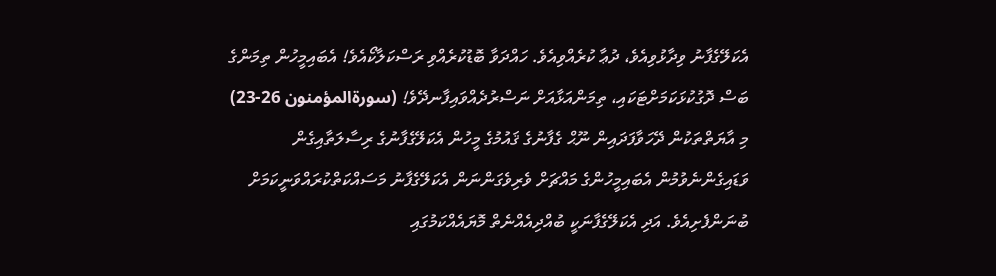އެކަލޭގެފާނު ވިދާޅުވިއެވެ، ދުޢާ ކުރެއްވިއެވެ. ހައްދަވާ ބޮޑުކުރެއްވި ރަސްކަލާކޯއެވެ! އެބައިމީހުން ތިމަންގެ ބަސް ދޮގުކުޅަކަމަށްޓަކައި، ތިމަންއަޅާއަށް ނަސްރުދެއްވައިފާނދޭވެ! (سورةالمؤمنون 26-23)
މި އާޔަތްތަކުން ދޭހަވާފަދައިން ނޫޙް ގެފާނުގެ ޤައުމުގެ މީހުން އެކަލޭގެފާނުގެ ރިސާލަތާއިގެން ވަޑައިގެންނެވުމުން އެބައިމީހުންގެ މައްޗަށް ވެރިވެގަންނަން އެކަލޭގެފާނު މަސައްކަތްކުރައްވަނީކަމަށް ބުނަންފެށިއެވެ. އަދި އެކަލޭގެފާނަކީ ބުއްދިއެއްނެތް މޮޔައެއްކަމުގައި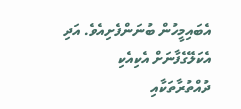އެބައިމީހުން ބުނަންފެށިއެވެ. އަދި އެކަލޭގެފާނަށް އެކިއެކި ދުއްތުރާތަކާއި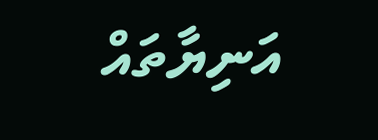އަނިޔާތައް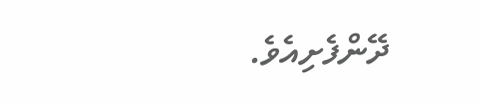ދޭންފެށިއެވެ.